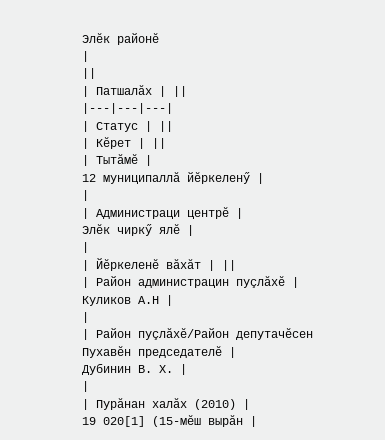Элĕк районĕ
|
||
| Патшалăх | ||
|---|---|---|
| Статус | ||
| Кĕрет | ||
| Тытăмĕ |
12 муниципаллă йĕркеленӳ |
|
| Администраци центрĕ |
Элĕк чиркӳ ялĕ |
|
| Йĕркеленĕ вăхăт | ||
| Район администрацин пуçлăхĕ |
Куликов А.Н |
|
| Район пуçлăхĕ/Район депутачĕсен Пухавĕн председателĕ |
Дубинин В. Х. |
|
| Пурăнан халăх (2010) |
19 020[1] (15-мĕш вырăн |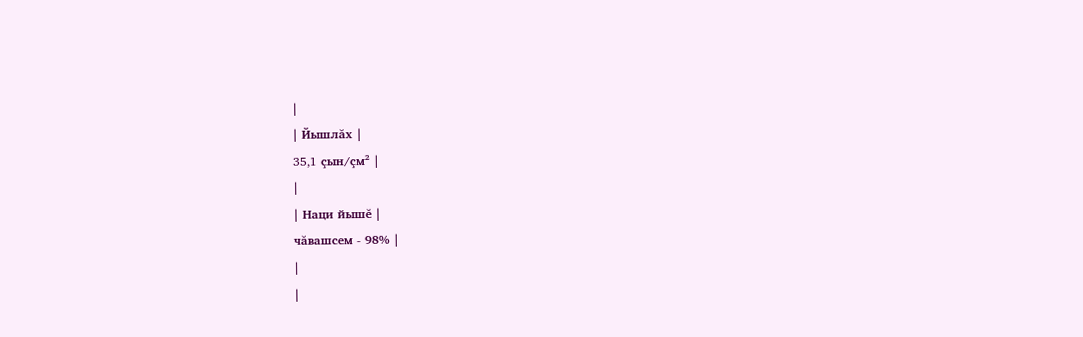|
| Йышлăх |
35,1 çын/çм² |
|
| Наци йышĕ |
чăвашсем - 98% |
|
|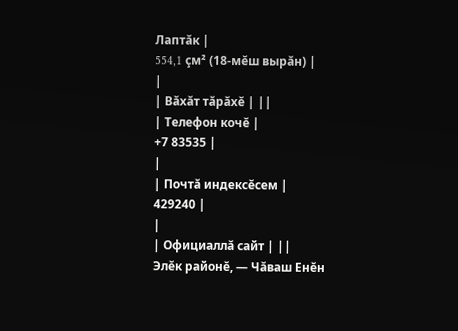Лаптăк |
554,1 çм² (18-мĕш вырăн) |
|
| Вăхăт тăрăхĕ | ||
| Телефон кочĕ |
+7 83535 |
|
| Почтă индексĕсем |
429240 |
|
| Официаллă сайт | ||
Элĕк районĕ, — Чăваш Енĕн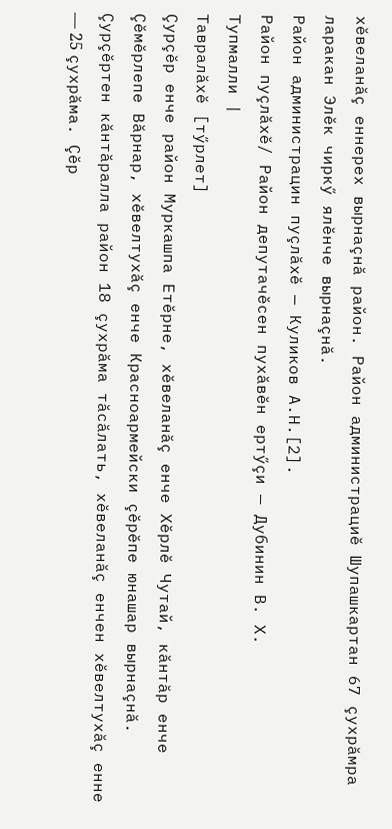хĕвеланăç еннерех вырнаçнă район. Район администрациĕ Шупашкартан 67 çухрăмра ларакан Элĕк чиркӳ ялĕнче вырнаçнă.
Район администрацин пуçлăхĕ — Куликов А.Н.[2].
Район пуçлăхĕ/ Район депутачĕсен пухăвĕн ертӳçи — Дубинин В. Х.
Тупмалли |
Тавралăхĕ [тӳрлет]
Çурçĕр енче район Муркашпа Етĕрне, хĕвеланăç енче Хĕрлĕ Чутай, кăнтăр енче Çĕмĕрлепе Вăрнар, хĕвелтухăç енче Красноармейски çĕрĕпе юнашар вырнаçнă. Çурçĕртен кăнтăралла район 18 çухрăма тăсăлать, хĕвеланăç енчен хĕвелтухăç енне — 25 çухрăма. Çĕр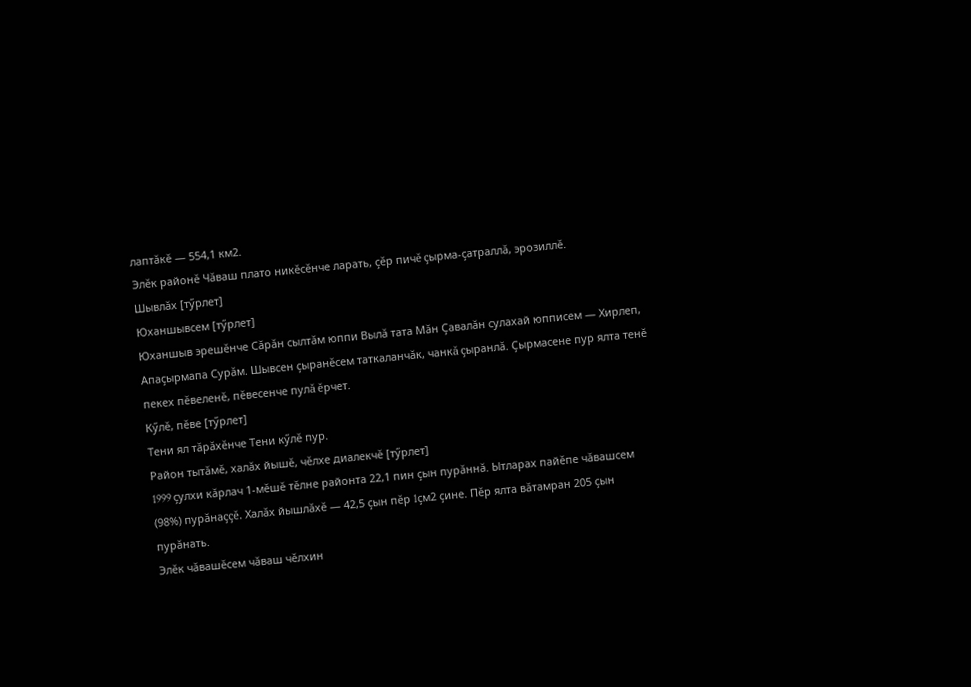лаптăкĕ — 554,1 км2.
Элĕк районĕ Чăваш плато никĕсĕнче ларать, çĕр пичĕ çырма-çатраллă, эрозиллĕ.
Шывлăх [тӳрлет]
Юханшывсем [тӳрлет]
Юханшыв эрешĕнче Сăрăн сылтăм юппи Вылă тата Мăн Çавалăн сулахай юпписем — Хирлеп, Апаçырмапа Сурăм. Шывсен çыранĕсем таткаланчăк, чанкă çыранлă. Çырмасене пур ялта тенĕ пекех пĕвеленĕ, пĕвесенче пулă ĕрчет.
Кӳлĕ, пĕве [тӳрлет]
Тени ял тăрăхĕнче Тени кӳлĕ пур.
Район тытăмĕ, халăх йышĕ, чĕлхе диалекчĕ [тӳрлет]
1999 çулхи кăрлач 1-мĕшĕ тĕлне районта 22,1 пин çын пурăннă. Ытларах пайĕпе чăвашсем (98%) пурăнаççĕ. Халăх йышлăхĕ — 42,5 çын пĕр 1çм2 çине. Пĕр ялта вăтамран 205 çын пурăнать.
Элĕк чăвашĕсем чăваш чĕлхин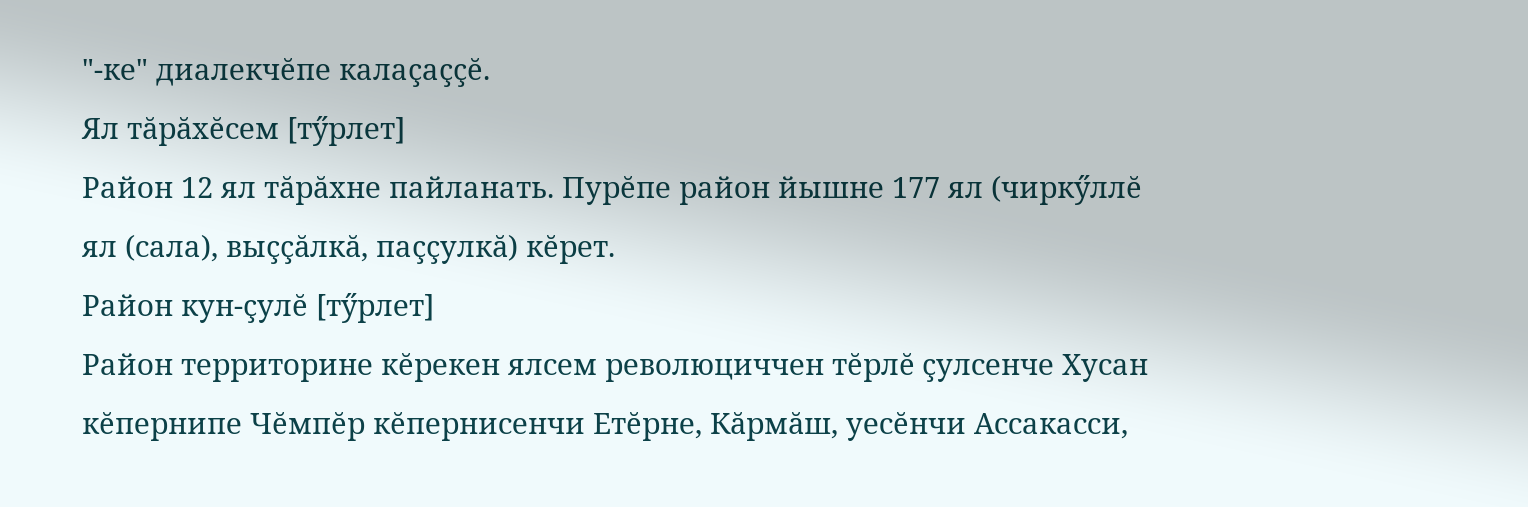"-ке" диалекчĕпе калаçаççĕ.
Ял тăрăхĕсем [тӳрлет]
Район 12 ял тăрăхне пайланать. Пурĕпе район йышне 177 ял (чиркӳллĕ ял (сала), выççăлкă, паççулкă) кĕрет.
Район кун-çулĕ [тӳрлет]
Район территорине кĕрекен ялсем революциччен тĕрлĕ çулсенче Хусан кĕпернипе Чĕмпĕр кĕпернисенчи Етĕрне, Кăрмăш, уесĕнчи Ассакасси,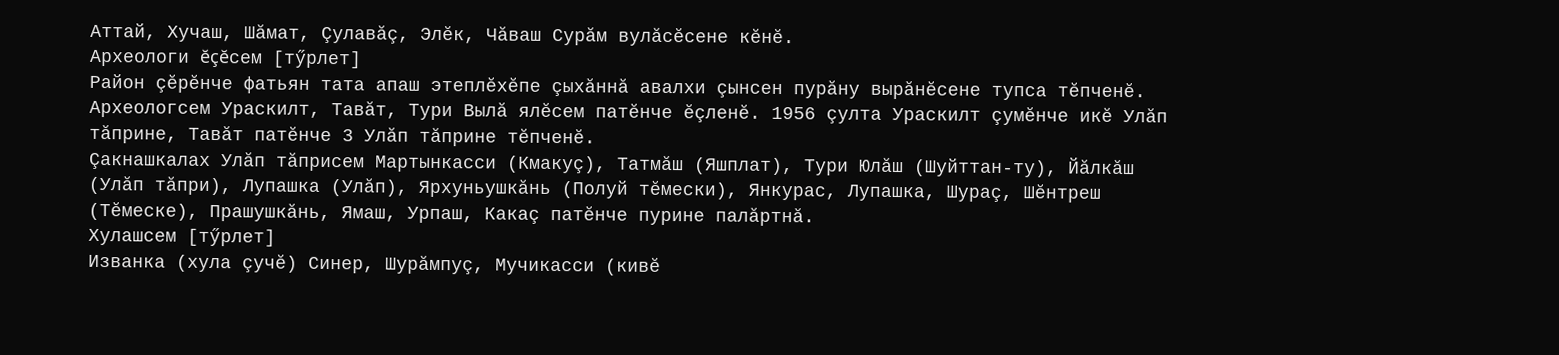Аттай, Хучаш, Шăмат, Çулавăç, Элĕк, Чăваш Сурăм вулăсĕсене кĕнĕ.
Археологи ĕçĕсем [тӳрлет]
Район çĕрĕнче фатьян тата апаш этеплĕхĕпе çыхăннă авалхи çынсен пурăну вырăнĕсене тупса тĕпченĕ. Археологсем Ураскилт, Тавăт, Тури Вылă ялĕсем патĕнче ĕçленĕ. 1956 çулта Ураскилт çумĕнче икĕ Улăп тăприне, Тавăт патĕнче 3 Улăп тăприне тĕпченĕ.
Çакнашкалах Улăп тăприсем Мартынкасси (Кмакуç), Татмăш (Яшплат), Тури Юлăш (Шуйттан-ту), Йăлкăш (Улăп тăпри), Лупашка (Улăп), Ярхуньушкăнь (Полуй тĕмески), Янкурас, Лупашка, Шураç, Шĕнтреш (Тĕмеске), Прашушкăнь, Ямаш, Урпаш, Какаç патĕнче пурине палăртнă.
Хулашсем [тӳрлет]
Изванка (хула çучĕ) Синер, Шурăмпуç, Мучикасси (кивĕ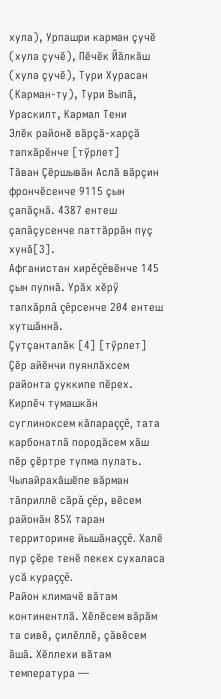хула), Урпашри карман çучĕ (хула çучĕ), Пĕчĕк Йăлкăш (хула çучĕ), Тури Хурасан (Карман-ту), Тури Вылă, Ураскилт, Кармал Тени
Элĕк районĕ вăрçă-харçă тапхăрĕнче [тӳрлет]
Тăван Çĕршывăн Аслă вăрçин фрончĕсенче 9115 çын çапăçнă. 4387 ентеш çапăçусенче паттăррăн пуç хунă[3].
Афганистан хирĕçĕвĕнче 145 çын пулнă. Урăх хĕрӳ тапхăрлă çĕрсенче 204 ентеш хутшăннă.
Çутçанталăк [4] [тӳрлет]
Çĕр айĕнчи пуянлăхсем районта çуккипе пĕрех. Кирпĕч тумашкăн суглиноксем кăлараççĕ, тата карбонатлă породăсем хăш пĕр çĕртре тупма пулать.
Чылайрахăшĕпе вăрман тăприллĕ сăрă çĕр, вĕсем районăн 85% таран территорине йышăнаççĕ. Халĕ пур çĕре тенĕ пекех сухаласа усă кураççĕ.
Район климачĕ вăтам континентлă. Хĕлĕсем вăрăм та сивĕ, çилĕллĕ, çăвĕсем ăшă. Хĕллехи вăтам температура —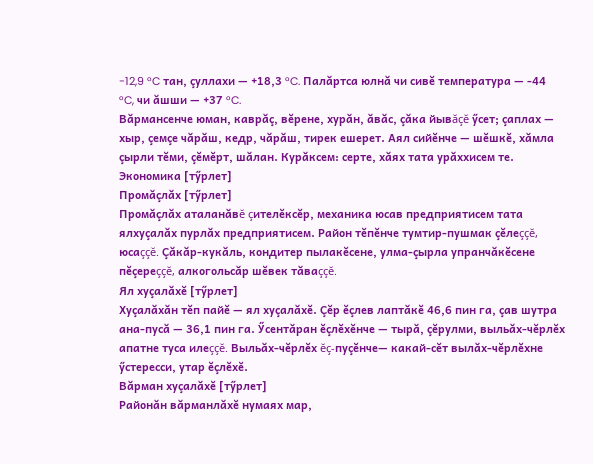-12,9 °C тан, çуллахи — +18,3 °C. Палăртса юлнă чи сивĕ температура — -44 °C, чи ăшши — +37 °C.
Вăрмансенче юман, каврăç, вĕрене, хурăн, ăвăс, çăка йывăçĕ ӳсет; çаплах — хыр, çемçе чăрăш, кедр, чăрăш, тирек ешерет. Аял сийĕнче — шĕшкĕ, хăмла çырли тĕми, çĕмĕрт, шăлан. Курăксем: серте, хăях тата урăххисем те.
Экономика [тӳрлет]
Промăçлăх [тӳрлет]
Промăçлăх аталанăвĕ çителĕксĕр, механика юсав предприятисем тата ялхуçалăх пурлăх предприятисем. Район тĕпĕнче тумтир-пушмак çĕлеççĕ, юсаççĕ. Çăкăр-кукăль, кондитер пылакĕсене, улма-çырла упранчăкĕсене пĕçереççĕ, алкогольсăр шĕвек тăваççĕ.
Ял хуçалăхĕ [тӳрлет]
Хуçалăхăн тĕп пайĕ — ял хуçалăхĕ. Çĕр ĕçлев лаптăкĕ 46,6 пин га, çав шутра ана-пусă — 36,1 пин га. Ӳсентăран ĕçлĕхĕнче — тырă, çĕрулми, выльăх-чĕрлĕх апатне туса илеççĕ. Выльăх-чĕрлĕх ĕç-пуçĕнче— какай-сĕт вылăх-чĕрлĕхне ӳстересси, утар ĕçлĕхĕ.
Вăрман хуçалăхĕ [тӳрлет]
Районăн вăрманлăхĕ нумаях мар,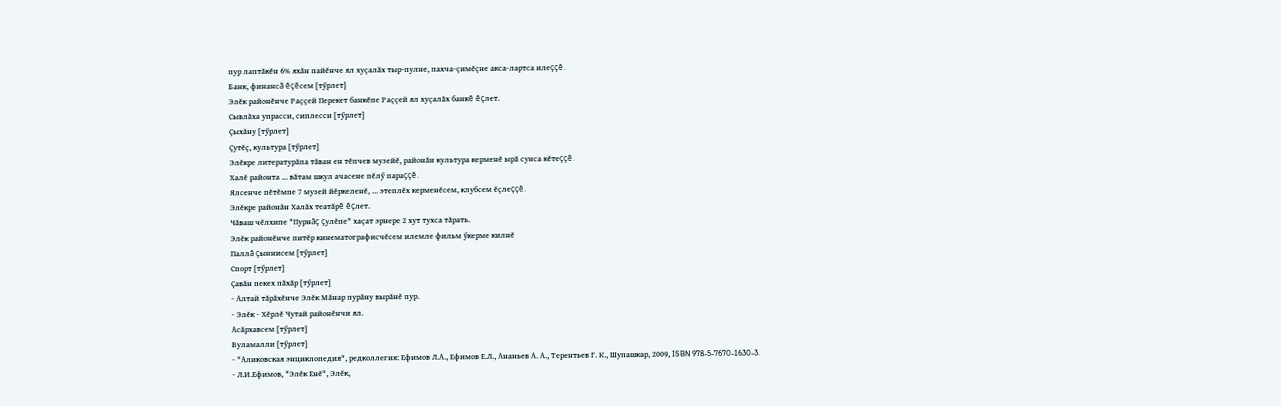пур лаптăкĕн 6% яхăн пайĕнче ял хуçалăх тыр-пулне, пахча-çимĕçне акса-лартса илеççĕ.
Банк, финансă ĕçĕсем [тӳрлет]
Элĕк районĕнче Раççей Перекет банкĕпе Раççей ял хуçалăх банкĕ ĕçлет.
Сывлăха упрасси, сиплесси [тӳрлет]
Çыхăну [тӳрлет]
Çутĕç, культура [тӳрлет]
Элĕкре литературăпа тăван ен тĕпчев музейĕ, районăн культура керменĕ ырă сунса кĕтеççĕ.
Халĕ районта ... вăтам шкул ачасене пĕлӳ параççĕ.
Ялсенче пĕтĕмпе 7 музей йĕркеленĕ, ... этеплĕх керменĕсем, клубсем ĕçлеççĕ.
Элĕкре районăн Халăх театăрĕ ĕçлет.
Чăваш чĕлхипе "Пурнăç çулĕпе" хаçат эрнере 2 хут тухса тăрать.
Элĕк районĕнче питĕр кинематографисчĕсем илемле фильм ӳкерме килнĕ
Паллă çыннисем [тӳрлет]
Спорт [тӳрлет]
Çавăн пекех пăхăр [тӳрлет]
- Алтай тăрăхĕнче Элĕк Мăнар пурăну вырăнĕ пур.
- Элĕк - Хĕрлĕ Чутай районĕнчи ял.
Асăрхавсем [тӳрлет]
Вуламалли [тӳрлет]
- "Аликовская энциклопедия", редколлегия: Ефимов Л.А., Ефимов Е.Л., Ананьев А. А., Терентьев Г. К., Шупашкар, 2009, ISBN 978-5-7670-1630-3.
- Л.И.Ефимов, "Элĕк Енĕ", Элĕк,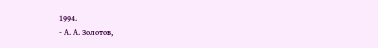1994.
- А. А. Золотов,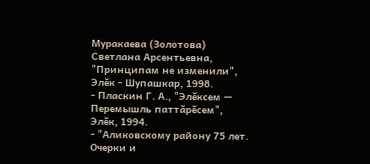Муракаева (Золотова) Светлана Арсентьевна, "Принципам не изменили", Элĕк - Шупашкар, 1998.
- Пласкин Г. А., "Элĕксем — Перемышль паттăрĕсем", Элĕк, 1994.
- "Аликовскому району 75 лет. Очерки и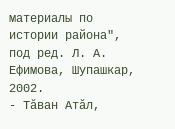материалы по истории района", под ред. Л. А. Ефимова, Шупашкар, 2002.
- Тăван Атăл,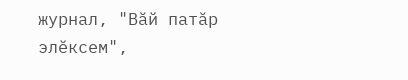журнал, "Вăй патăр элĕксем",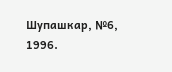Шупашкар, №6, 1996.